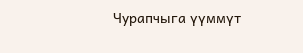Чурапчыга үүммүт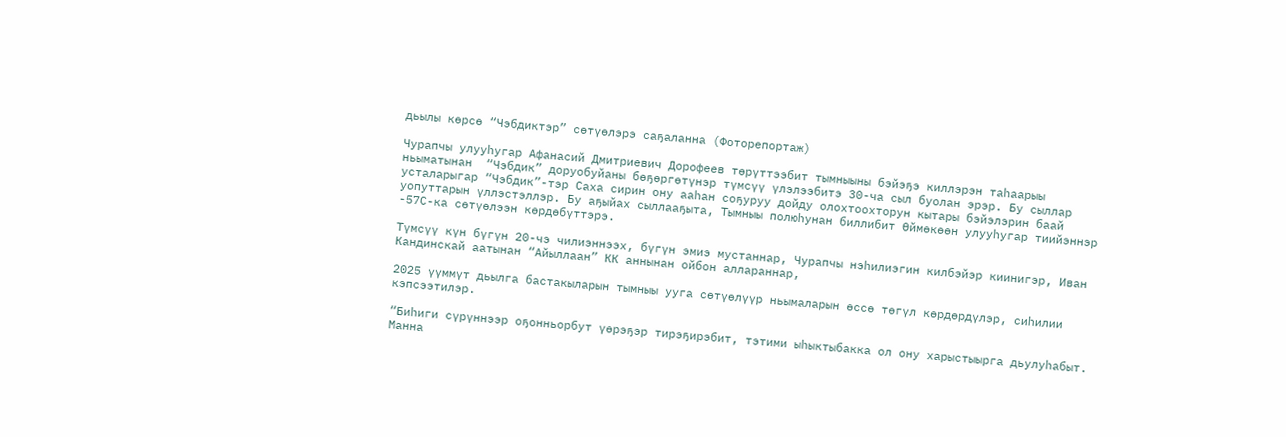дьылы көрсө “Чэбдиктэр” сөтүөлэрэ саҕаланна (Фоторепортаж)

Чурапчы улууһугар Афанасий Дмитриевич Дорофеев төрүттээбит тымныыны бэйэҕэ киллэрэн таһаарыы ньыматынан  “Чэбдик” доруобуйаны бөҕөргөтүнэр түмсүү үлэлээбитэ 30-ча сыл буолан эрэр. Бу сыллар усталарыгар “Чэбдик”-тэр Саха сирин ону ааһан соҕуруу дойду олохтоохторун кытары бэйэлэрин баай уопуттарын үллэстэллэр. Бу аҕыйах сыллааҕыта, Тымныы полюһунан биллибит Өймөкөөн улууһугар тиийэннэр -57С-ка сөтүөлээн көрдөбүттэрэ.

Түмсүү күн бүгүн 20-чэ чилиэннээх, бүгүн эмиэ мустаннар, Чурапчы нэһилиэгин килбэйэр киинигэр, Иван Кандинскай аатынан “Айыллаан” КК аннынан ойбон аллараннар,

2025 үүммүт дьылга бастакыларын тымныы ууга сөтүөлүүр ньымаларын өссө төгүл көрдөрдүлэр, сиһилии кэпсээтилэр.

“Биһиги сүрүннээр оҕонньорбут үөрэҕэр тирэҕирэбит, тэтими ыһыктыбакка ол ону харыстыырга дьулуһабыт. Манна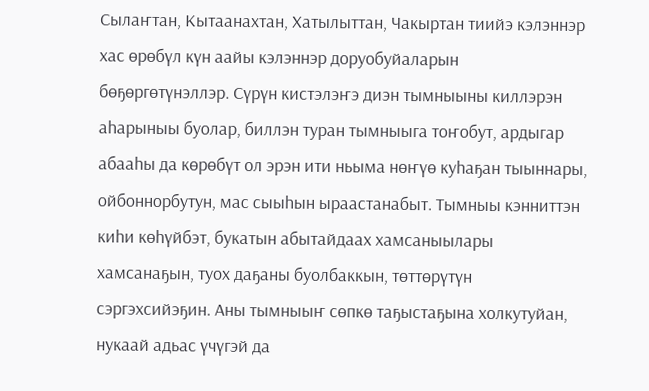Сылаҥтан, Кытаанахтан, Хатылыттан, Чакыртан тиийэ кэлэннэр хас өрөбүл күн аайы кэлэннэр доруобуйаларын бөҕөргөтүнэллэр. Сүрүн кистэлэҥэ диэн тымныыны киллэрэн аһарыныы буолар, биллэн туран тымныыга тоҥобут, ардыгар абааһы да көрөбүт ол эрэн ити ньыма нөҥүө куһаҕан тыыннары, ойбоннорбутун, мас сыыһын ыраастанабыт. Тымныы кэнниттэн киһи көһүйбэт, букатын абытайдаах хамсаныылары хамсанаҕын, туох даҕаны буолбаккын, төттөрүтүн сэргэхсийэҕин. Аны тымныыҥ сөпкө таҕыстаҕына холкутуйан, нукаай адьас үчүгэй да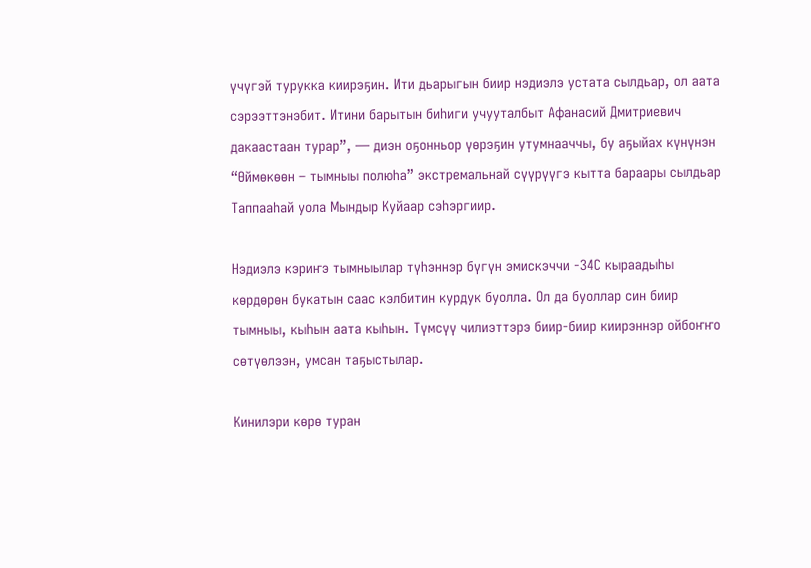үчүгэй турукка киирэҕин. Ити дьарыгын биир нэдиэлэ устата сылдьар, ол аата сэрээттэнэбит. Итини барытын биһиги учууталбыт Афанасий Дмитриевич дакаастаан турар”, — диэн оҕонньор үөрэҕин утумнааччы, бу аҕыйах күнүнэн “Өймөкөөн – тымныы полюһа” экстремальнай сүүрүүгэ кытта бараары сылдьар Таппааһай уола Мындыр Куйаар сэһэргиир.

Нэдиэлэ кэриҥэ тымныылар түһэннэр бүгүн эмискэччи -34С кыраадыһы көрдөрөн букатын саас кэлбитин курдук буолла. Ол да буоллар син биир тымныы, кыһын аата кыһын. Түмсүү чилиэттэрэ биир-биир киирэннэр ойбоҥҥо сөтүөлээн, умсан таҕыстылар.

Кинилэри көрө туран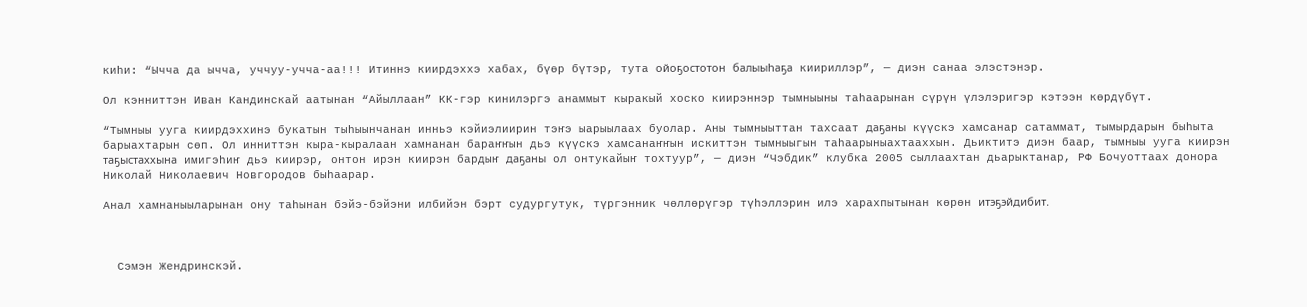киһи: “Ычча да ычча, уччуу-учча-аа!!! Итиннэ киирдэххэ хабах, бүөр бүтэр, тута ойоҕостотон балыыһаҕа киириллэр”, — диэн санаа элэстэнэр.

Ол кэнниттэн Иван Кандинскай аатынан “Айыллаан” КК-гэр кинилэргэ анаммыт кыракый хоско киирэннэр тымныыны таһаарынан сүрүн үлэлэригэр кэтээн көрдүбүт.

“Тымныы ууга киирдэххинэ букатын тыһыынчанан инньэ кэйиэлиирин тэҥэ ыарыылаах буолар. Аны тымныыттан тахсаат даҕаны күүскэ хамсанар сатаммат, тымырдарын быһыта барыахтарын сөп. Ол инниттэн кыра-кыралаан хамнанан бараҥҥын дьэ күүскэ хамсанаҥҥын искиттэн тымныыгын таһаарыныахтааххын. Дьиктитэ диэн баар, тымныы ууга киирэн таҕыстаххына имигэһиҥ дьэ киирэр, онтон ирэн киирэн бардыҥ даҕаны ол онтукайыҥ тохтуур”, — диэн “Чэбдик” клубка 2005 сыллаахтан дьарыктанар, РФ Бочуоттаах донора Николай Николаевич Новгородов быһаарар.

Анал хамнаныыларынан ону таһынан бэйэ-бэйэни илбийэн бэрт судургутук, түргэнник чөллөрүгэр түһэллэрин илэ харахпытынан көрөн итэҕэйдибит.



  Сэмэн Жендринскэй.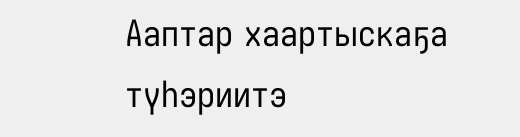Ааптар хаартыскаҕа түһэриитэ